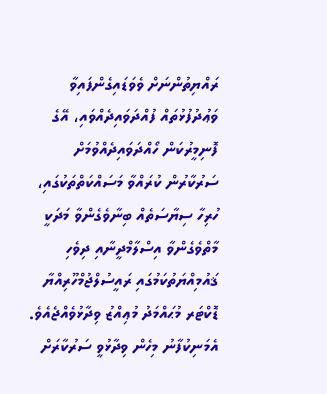ރައްޔިތުންނަށް ވެވަޑައިގެންފައިވާ ވަޢުދުފުޅުތައް ފުއްދަވައިދެއްވައި، އޭގެ ފޮނިމީރުކަން ހޯއްދަވައިދެއްވުމަށް ސަރުކާރުން ކުރައްވާ މަސައްކަތްތަކުގައި، ހުރިހާ ސިޔާސަތެއް ބިނާވެގެންވާ މަދަކީ މާތްވެގެންވާ އިސްލާމްދީނާއި ދިވެހި ޤައުމިއްޔަތުކަމުގައި ރައީސުލްޖުމްހޫރިއްޔާ ޑޮކްޓަރ މުޙައްމަދު މުޢިއްޒު ވިދާޅުވެއްޖެއެވެ.
އެމަނިކުފާނު މިހެން ވިދާޅުވީ ސަރުކާރަށް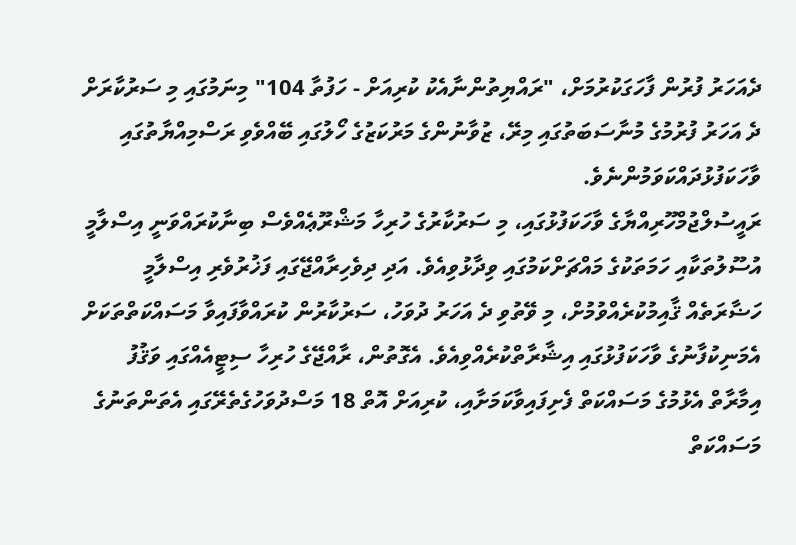ދެއަހަރު ފުރުން ފާހަގަކުރުމަށް، "ރައްޔިތުންނާއެކު ކުރިއަށް - ހަފުތާ 104" މިނަމުގައި މި ސަރުކާރަށް ދެ އަހަރު ފުރުމުގެ މުނާސަބަތުގައި މިރޭ، ޒުވާނުންގެ މަރުކަޒުގެ ހޯލުގައި ބޭއްވެވި ރަސްމިއްޔާތުގައި ވާހަކަފުޅުދައްކަވަމުންނެވެ.
ރައީސުލްޖުމްހޫރިއްޔާގެ ވާހަކަފުޅުގައި، މި ސަރުކާރުގެ ހުރިހާ މަޝްރޫޢެއްވެސް ބިނާކުރައްވަނީ އިސްލާމީ އުސޫލުތަކާއި ހަމަތަކުގެ މައްޗަށްކަމުގައި ވިދާޅުވިއެވެ. އަދި ދިވެހިރާއްޖޭގައި ފަޚުރުވެރި އިސްލާމީ ހަޟާރަތެއް ޤާއިމުކުރެއްވުމުށް، މި ވޭތުވި ދެ އަހަރު ދުވަހު، ސަރުކާރުން ކުރައްވާފައިވާ މަސައްކަތްތަކަށް އެމަނިކުފާނުގެ ވާހަކަފުޅުގައި އިޝާރާތްކުރެއްވިއެވެ. އެގޮތުން، ރާއްޖޭގެ ހުރިހާ ސިޓީއެއްގައި ވަޤުފު އިމާރާތް އެޅުމުގެ މަސައްކަތް ފެށިފައިވާކަމަށާއި، ކުރިއަށް އޮތް 18 މަސްދުވަހުގެތެރޭގައި އެތަންތަނުގެ މަސައްކަތް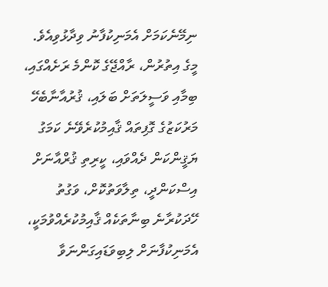ނިމޭނެކަމަށް އެމަނިކުފާނު ވިދާޅުވިއެވެ.
މީގެ އިތުރުން، ރާއްޖޭގެ ކޮންމެ ރަށެއްގައި، ބިމާއި ވަސީލަތަށް ބަލައި، ޤުރުއާނާބެހޭ މަރުކަޒުގެ ގޮފިތައް ޤާއިމުކުރެވޭނެ ކަމަގު ޔަޤީންކަން ދެއްވައި، ކީރިތި ޤުރްއާނަށް އިސްކަންދީ، ތިލާވަތުކޮށް، ވަގުތު ހޭދަކުރާނެ ބިނާތަކެއް ޤާއިމުކުރެއްވުމަކީ، އެމަނިކުފާނަށް ލިބިވަޑައިގަންނަވާ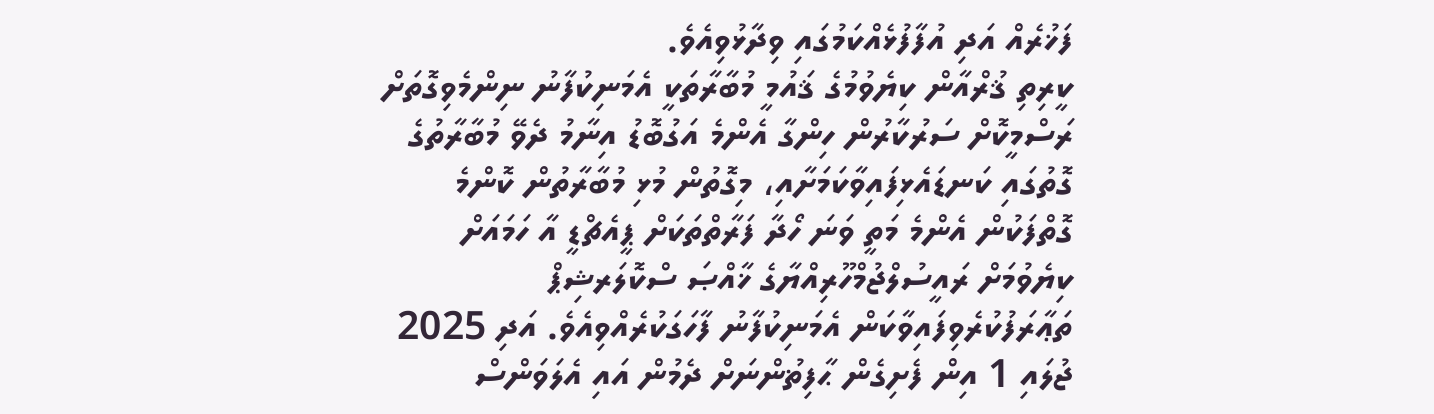ފަޚުރެއް އަދި އުފާފުޅެއްކަމުގައި ވިދާޅުވިއެވެ.
ކީރިތި ޤުރްއާން ކިޔެވުމުގެ ޤައުމީ މުބާރާތަކީ އެމަނިކުފާނު ނިންމެވިގޮތަށް ރަސްމީކޮށް ސަރުކާރުން ހިންގާ އެންމެ އަގުބޮޑު އިނާމު ދެވޭ މުބާރާތުގެ ގޮތުގައި ކަނޑައެޅިފައިވާކަމަށާއި، މިގޮތުން މުޅި މުބާރާތުން ކޮންމެ ގޮތްފަކުން އެންމެ މަތީ ވަނަ ހޯދާ ފަރާތްތަކަށް ޕީއެޗްޑީ އާ ހަމައަށް ކިޔެވުމަށް ރައީސުލްޖުމްހޫރިއްޔާގެ ޚާއްޞަ ސްކޮލަރޝިޕް ތަޢާރަފުކުރެވިފައިވާކަން އެމަނިކުފާނު ފާހަގަކުރެއްވިއެވެ. އަދި 2025 ޖުލައި 1 އިން ފެށިގެން ޙާފިޡުންނަށް ދެމުން އައި އެލަވަންސް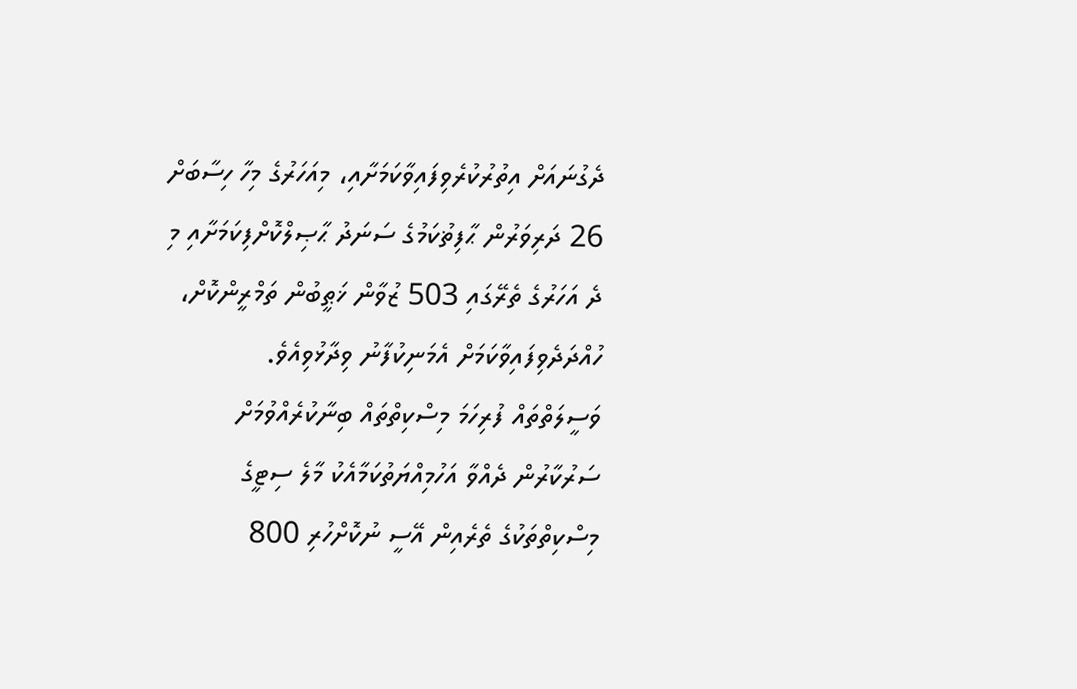ދެގުނައަށް އިތުރުކުރެވިފައިވާކަމަށާއި، މިއަހަރުގެ މިހާ ހިސާބަށް 26 ދަރިވަރުން ޙާފިޡުކަމުގެ ސަނަދު ޙާޞިލްކޮށްފިކަމަށާއި މި ދެ އަހަރުގެ ތެރޭގައި 503 ޒުވާން ޚަޠީބުން ތަމްރީންކޮށް، ހުއްދަދެވިފައިވާކަމަށް އެމަނިކުފާނު ވިދާޅުވިއެވެ.
ވަސީލަތްތައް ފުރިހަމަ މިސްކިތްތައް ބިނާކުރެއްވުމަށް ސަރުކާރުން ދެއްވާ އަހުމިއްޔަތުކަމާއެކު މާލެ ސިޓީގެ މިސްކިތްތަކުގެ ތެރެއިން އޭސީ ނުކޮށްހުރި 800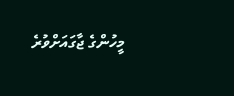މީހުންގެ ޖާގައަށްވުރެ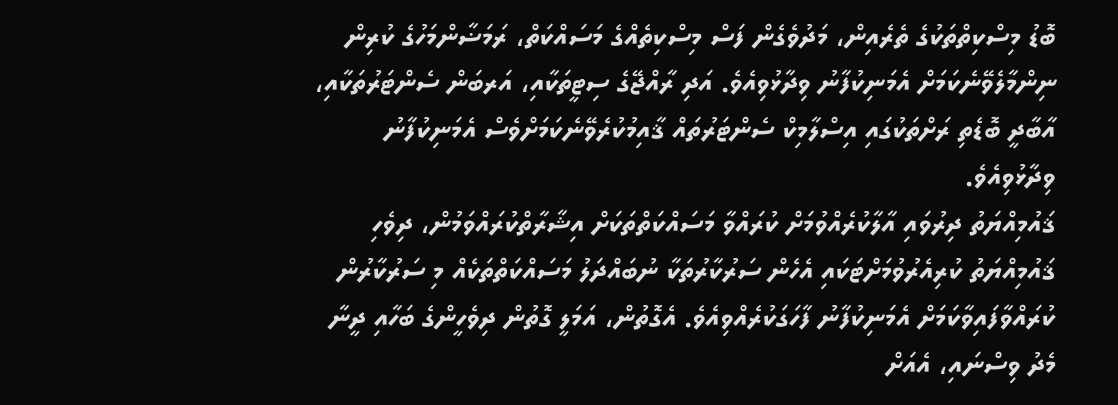ބޮޑު މިސްކިތްތަކުގެ ތެރެއިން، މަދުވެގެން ފަސް މިސްކިތެއްގެ މަސައްކަތް، ރަމަޟާންމަހުގެ ކުރިން ނިންމާލެވޭނެކަމަށް އެމަނިކުފާނު ވިދާޅުވިއެވެ. އަދި ރާއްޖޭގެ ސިޓީތަކާއި، އަރބަން ސެންޓަރުތަކާއި، އާބާދީ ބޮޑެތި ރަށްތަކުގައި އިސްލާމިކް ސެންޓަރުތައް ޤާއިމުކުރެވޭނެކަމަށްވެސް އެމަނިކުފާނު ވިދާޅުވިއެވެ.
ޤައުމިއްޔަތު ދިރުވައި އާލާކުރެއްވުމަށް ކުރައްވާ މަސައްކަތްތަކަށް އިޝާރާތްކުރައްވަމުން، ދިވެހި ޤައުމިއްޔަތު ކުރިއެރުވުމަށްޓަކައި އެހެން ސަރުކާރުތަކާ ނުބައްދަލު މަސައްކަތްތަކެއް މި ސަރުކާރުން ކުރައްވާފައިވާކަމަށް އެމަނިކުފާނު ފާހަގަކުރެއްވިއެވެ. އެގޮތުން، އަމަލީ ގޮތުން ދިވެހީންގެ ބަހާއި ދީނާ މެދު ވިސްނައި، އެއަށް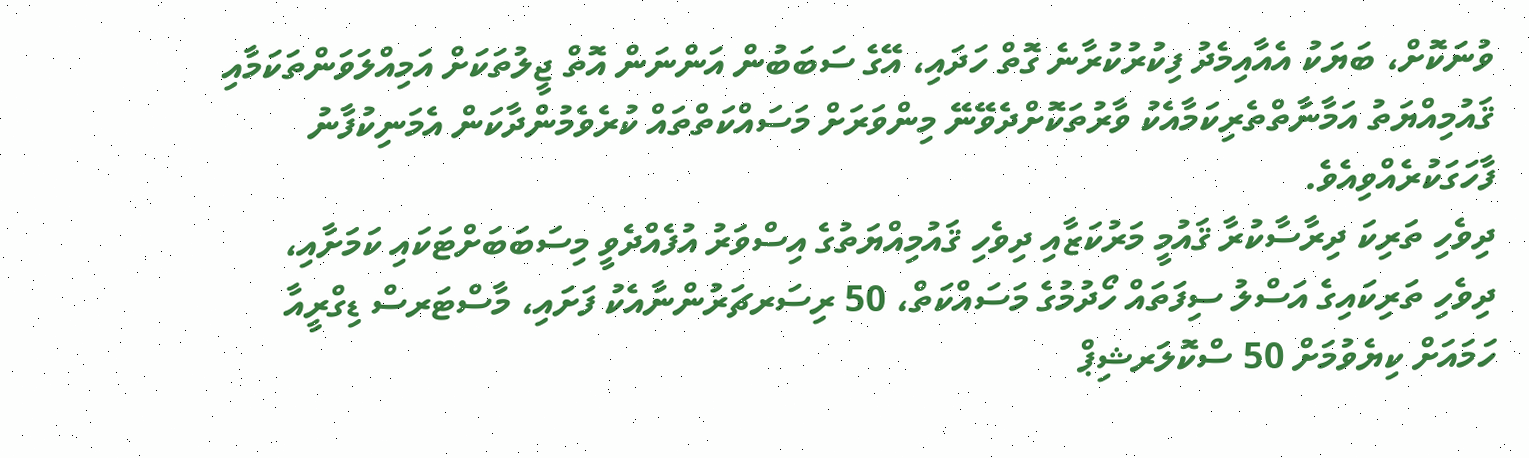ވުނަކޮށް، ބަޔަކު އެއާއިމެދު ފިކުރުކުރާނެ ގޮތް ހަދައި، އޭގެ ސަބަބުން އަންނަން އޮތް ޖީލުތަކަށް އަމިއްލަވަންތަކަމާއި ޤައުމިއްޔަތު އަމާނާތްތެރިކަމާއެކު ވާރުތަކޮށްދެވޭނޭ މިންވަރަށް މަސައްކަތްތައް ކުރެވެމުންދާކަން އެމަނިކުފާނު ފާހަގަކުރެއްވިއެވެ.
ދިވެހި ތަރިކަ ދިރާސާކުރާ ޤައުމީ މަރުކަޒާއި ދިވެހި ޤައުމިއްޔަތުގެ އިސްވަރު އުފެއްދެވީ މިސަބަބަށްޓަކައި ކަމަށާއި، ދިވެހި ތަރިކައިގެ އަސްލު ސިފަތައް ހޯދުމުގެ މަސައްކަތް، 50 ރިސަރޗަރުންނާއެކު ފަށައި، މާސްޓަރސް ޑިގްރީއާ ހަމައަށް ކިޔެވުމަށް 50 ސްކޮލަރޝިޕް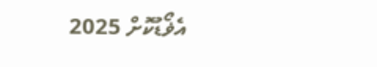އެޥޯޑުކޮށް 2025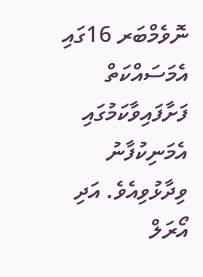ނޮވެމްބަރ 16ގައި އެމަސައްކަތް ފަށާފައިވާކަމުގައި އެމަނިކުފާނު ވިދާޅުވިއެވެ. އަދި އޯރަލް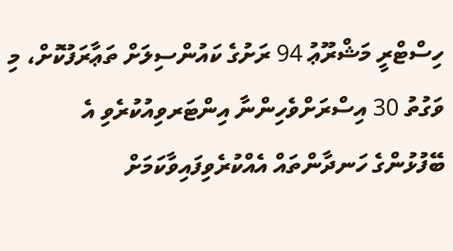ހިސްޓްރީ މަޝްރޫޢު 94 ރަށުގެ ކައުންސިލަށް ތަޢާރަފުކޮށް، މި ވަގުތު 30 އިސްރަށްވެހިންނާ އިންޓަރވިއުކުރެވި އެ ބޭފުޅުންގެ ހަނދާންތައް އެއްކުރެވިފައިވާކަމަށް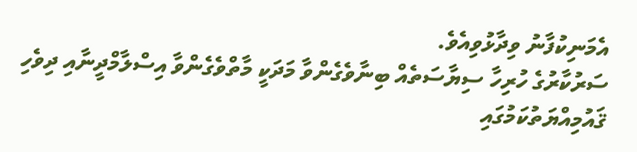އެމަނިކުފާނު ވިދާޅުވިއެވެ.
ސަރުކާރުގެ ހުރިހާ ސިޔާސަތެއް ބިނާވެގެންވާ މަދަކީ މާތްވެގެންވާ އިސްލާމްދީނާއި ދިވެހި ޤައުމިއްޔަތުކަމުގައި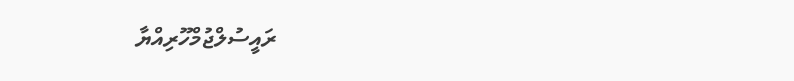ރައީސުލްޖުމްހޫރިއްޔާ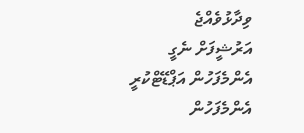ވިދާޅުވެއްޖެ
އަރުޝީފަށް ނެގީ
އެންމެފަހުން އަޕްޑޭޓްކުރީ
އެންމެފަހުން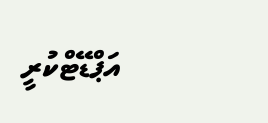އަޕްޑޭޓްކުރީ